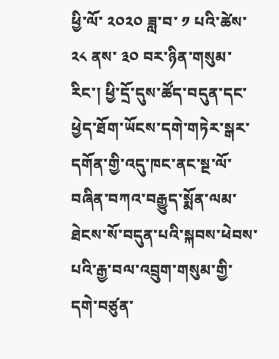ཕྱི་ལོ་ ༢༠༢༠ ཟླ་བ་ ༡ པའི་ཚེས་ ༢༨ ནས་ ༣༠ བར་ཉིན་གསུམ་རིང་། ཕྱི་དྲོ་དུས་ཚོད་བདུན་དང་ཕྱེད་ཐོག་ཡོངས་དགེ་གཏེར་སྒར་དགོན་གྱི་འདུ་ཁང་ནང་སྔ་ལོ་བཞིན་བཀའ་བརྒྱུད་སྨོན་ལམ་ཐེངས་སོ་བདུན་པའི་སྐབས་ཕེབས་པའི་རྒྱ་བལ་འབྲུག་གསུམ་གྱི་དགེ་བཙུན་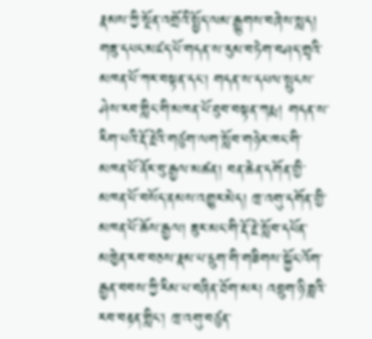རྣམས་ཀྱི་སྔོན་འགྲོའི་སྤྱོད་ལམ་རྒྱུགས་བཞེས་སླད། གཟུ་དཔང་མཛད་པོ་གདན་ས་རུམ་བཏེག་བཤད་གྲྭའི་མཁན་པོ་ཀར་བསྟན་དང་། གདན་ས་དཔལ་སྤུངས་ཤེས་རབ་གླིང་གི་མཁན་པོ་ཐུབ་བསྟན་ཀརྨ། གདན་ས་རིག་པའི་རྡོ་རྗེའི་གཙུག་ལག་སློབ་གཉེར་ཁང་གི་མཁན་པོ་ནོར་བུ་རྒྱལ་མཚན། བན་ཆེན་དགོན་གྱི་མཁན་པོ་བསོད་ནམས་འགྱུར་མེད། ཁྲ་འགུ་དགོན་གྱི་མཁན་པོ་ཆོས་རྒྱལ། ཟུར་མང་གི་རྡོ་རྗེ་སློབ་དཔོན་མཁྱེན་རབ་བཅས་རྣམ་པ་དྲུག་གི་གཟིགས་སྐྱོང་འོག་རྒྱན་བབས་ཀྱི་རིམ་པ་བཞིན་ཐོག་མར། འབྲུག་ཉི་ཟླའི་རབ་བརྟན་གླིང་། ཁྲ་འགུ་བཙུན་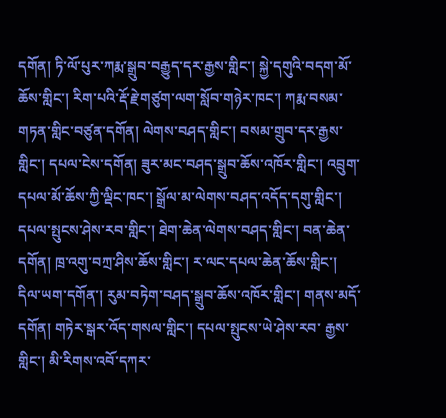དགོན། ཏི་ལོ་པུར་ཀརྨ་སྒྲུབ་བརྒྱུད་དར་རྒྱས་གླིང་། སྐྱེ་དགུའི་བདག་མོ་ཆོས་གླིང་། རིག་པའི་རྡོ་རྗེ་གཙུག་ལག་སློབ་གཉེར་ཁང་། ཀརྨ་བསམ་གཏན་གླིང་བཙུན་དགོན། ལེགས་བཤད་གླིང་། བསམ་གྲུབ་དར་རྒྱས་གླིང་། དཔལ་ངེས་དགོན། ཟུར་མང་བཤད་སྒྲུབ་ཆོས་འཁོར་གླིང་། འབྲུག་དཔལ་མོ་ཆོས་ཀྱི་ལྡིང་ཁང་། སྒྲོལ་མ་ལེགས་བཤད་འདོད་དགུ་གླིང་། དཔལ་སྤུངས་ཤེས་རབ་གླིང་། ཐེག་ཆེན་ལེགས་བཤད་གླིང་། བན་ཆེན་དགོན། ཁྲ་འགུ་བཀྲ་ཤིས་ཆོས་གླིང་། ར་ལང་དཔལ་ཆེན་ཆོས་གླིང་། དིལ་ཡག་དགོན་། རུམ་བཏེག་བཤད་སྒྲུབ་ཆོས་འཁོར་གླིང་། གནས་མདོ་དགོན། གཏེར་སྒར་འོད་གསལ་གླིང་། དཔལ་སྤུངས་ཡེ་ཤེས་རབ་ རྒྱས་གླིང་། མི་རིགས་འབོ་དཀར་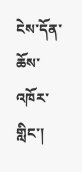ངེས་དོན་ཆོས་འཁོར་གླིང་།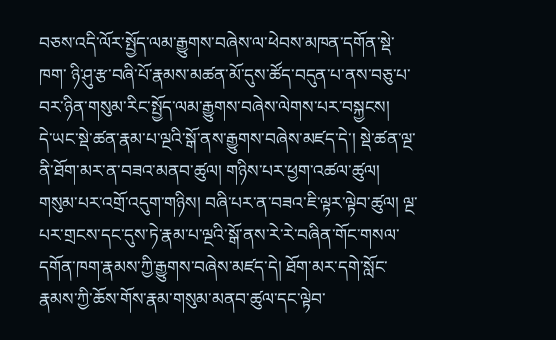བཅས་འདི་ལོར་སྤྱོད་ལམ་རྒྱུགས་བཞེས་ལ་ཕེབས་མཁན་དགོན་སྡེ་ཁག་ ཉི་ཤུ་རྩ་བཞི་པོ་རྣམས་མཚན་མོ་དུས་ཚོད་བདུན་པ་ནས་བཅུ་པ་བར་ཉིན་གསུམ་རིང་སྤྱོད་ལམ་རྒྱུགས་བཞེས་ལེགས་པར་བསྐྱངས།
དེ་ཡང་སྡེ་ཚན་རྣམ་པ་ལྔའི་སྒོ་ནས་རྒྱུགས་བཞེས་མཛད་དེ་། སྡེ་ཚན་ལྔ་ནི་ཐོག་མར་ན་བཟའ་མནབ་ཚུལ། གཉིས་པར་ཕྱག་འཚལ་ཚུལ། གསུམ་པར་འགྲོ་འདུག་གཉིས། བཞི་པར་ན་བཟའ་ཇི་ལྟར་ལྟེབ་ཚུལ། ལྔ་པར་གྲངས་དང་དུས་ཏེ་རྣམ་པ་ལྔའི་སྒོ་ནས་རེ་རེ་བཞིན་གོང་གསལ་དགོན་ཁག་རྣམས་ཀྱི་རྒྱུགས་བཞེས་མཛད་དེ། ཐོག་མར་དགེ་སློང་རྣམས་ཀྱི་ཆོས་གོས་རྣམ་གསུམ་མནབ་ཚུལ་དང་ལྟེབ་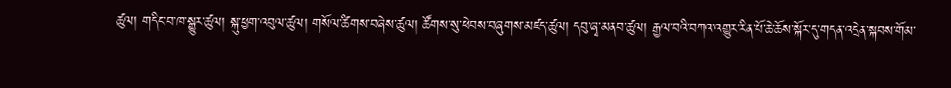ཚུལ། གདིང་བ་ཁ་སྒྱུར་ཚུལ། སྐུ་ཕྱག་འབུལ་ཚུལ། གསོལ་ཚིགས་བཞེས་ཚུལ། ཚོགས་སུ་ཕེབས་བཞུགས་མཛད་ཚུལ། དབུ་ཞྭ་མནབ་ཚུལ། རྒྱལ་བའི་བཀའ་འགྱུར་རིན་པོ་ཆེ་ཆོས་སྐོར་དུ་གདན་འདྲེན་སྐབས་གོམ་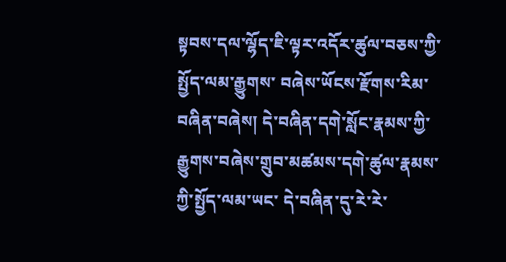སྟབས་དལ་ལྷོད་ཇི་ལྟར་འདོར་ཚུལ་བཅས་ཀྱི་སྤྱོད་ལམ་རྒྱུགས་ བཞེས་ཡོངས་རྫོགས་རིམ་བཞིན་བཞེས། དེ་བཞིན་དགེ་སློང་རྣམས་ཀྱི་རྒྱུགས་བཞེས་གྲུབ་མཚམས་དགེ་ཚུལ་རྣམས་ཀྱི་སྤྱོད་ལམ་ཡང་ དེ་བཞིན་དུ་རེ་རེ་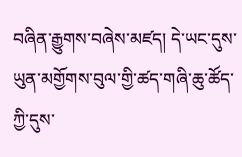བཞིན་རྒྱུགས་བཞེས་མཛད། དེ་ཡང་དུས་ཡུན་མགྱོགས་བུལ་གྱི་ཚད་གཞི་ཆུ་ཚོད་ཀྱི་དུས་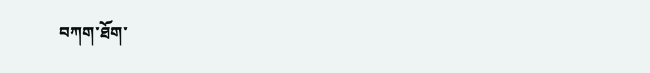བཀག་ཐོག་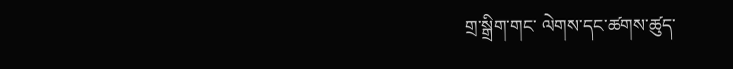གྲ་སྒྲིག་གང་ ལེགས་དང་ཚགས་ཚུད་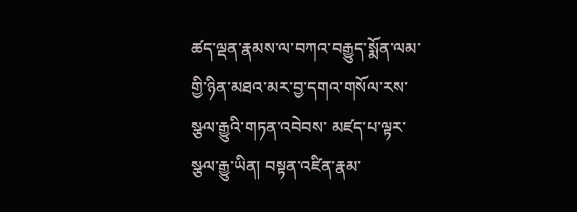ཚད་ལྡན་རྣམས་ལ་བཀའ་བརྒྱུད་སྨོན་ལམ་གྱི་ཉིན་མཐའ་མར་བྱ་དགའ་གསོལ་རས་སྩལ་རྒྱུའི་གཏན་འབེབས་ མཛད་པ་ལྟར་སྩལ་རྒྱུ་ཡིན། བསྟན་འཛིན་རྣམ་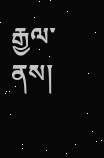རྒྱལ་ནས།